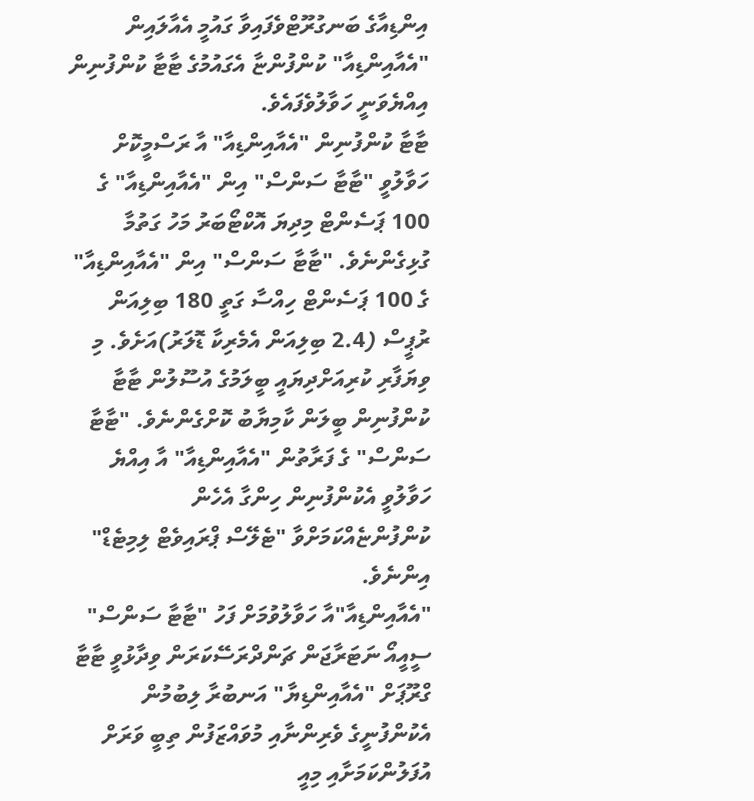އިންޑިއާގެ ބަނގުރޫޓްވެފައިވާ ގައުމީ އެއާލައިން "އެއާއިންޑިއާ" ކުންފުންޏާ އެގައުމުގެ ޓާޓާ ކުންފުނިން އިއްޔެވަނީ ހަވާލުވެފައެވެ.
ޓާޓާ ކުންފުނިން "އެއާއިންޑިއާ" އާ ރަސްމީކޮށް ހަވާލުވީ "ޓާޓާ ސަންސް" އިން "އެއާއިންޑިއާ" ގެ 100 ޕަސެންޓް މިދިޔަ އޮކްޓޯބަރު މަހު ގަތުމާ ގުޅިގެންނެވެ. "ޓާޓާ ސަންސް" އިން "އެއާއިންޑިއާ" ގެ 100 ޕަސެންޓް ހިއްސާ ގަތީ 180 ބިލިއަން ރުޕީސް (2.4 ބިލިއަން އެމެރިކާ ޑޮލަރު)އަށެވެ. މި ވިޔަފާރި ކުރިއަށްދިޔައީ ބީލަމުގެ އުސޫލުން ޓާޓާ ކުންފުނިން ބީލަން ކާމިޔާބު ކޮށްގެންނެވެ. "ޓާޓާ ސަންސް" ގެ ފަރާތުން "އެއާއިންޑިއާ" އާ އިއްޔެ ހަވާލުވީ އެކުންފުނިން ހިންގާ އެހެން ކުންފުންޏެއްކަމަށްވާ "ޓެލޭސް ޕްރައިވެޓް ލިމިޓެޑް" އިންނެވެ.
"އެއާއިންޑިއާ"އާ ހަވާލުވުމަށް ފަހު "ޓާޓާ ސަންސް" ސީއީއޯ ނަޓަރާޖަން ޗަންދްރަސޭކަރަން ވިދާޅުވީ ޓާޓާ ގްރޫޕަށް "އެއާއިންޑިޔާ" އަނބުރާ ލިބުމުން އެކުންފުނީގެ ވެރިންނާއި މުވައްޒަފުން ތިބީ ވަރަށް އުފަލުންކަމަށާއި މިއީ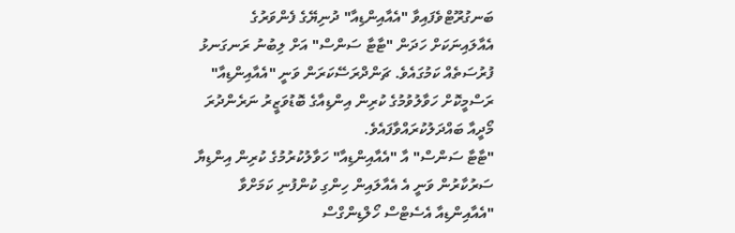ބަނގުރޫޓްވެފައިވާ "އެއާއިންޑިއާ" ދުނިޔޭގެ ފެންވަރުގެ އެއާލައިނަކަށް ހަދަން "ޓާޓާ ސަންސް" އަށް ލިބުނު ރަނގަނޅު ފުރުސަތެއް ކަމުގައެވެ. ޗަންދްރަސޭކަރަން ވަނީ "އެއާއިންޑިއާ" ރަސްމީކޮށް ހަވާލުވުމުގެ ކުރިން އިންޑިއާގެ ބޮޑުވަޒީރު ނަރެންދުރަ މޯދީއާ ބައްދަލުކުރައްވާފައެވެ.
"ޓާޓާ ސަންސް" އާ "އެއާއިންޑިއާ" ހަވާލުކުރުމުގެ ކުރިން އިންޑިޔާ ސަރުކާރުން ވަނީ އެ އެއާލައިން ހިންގި ކުންފުނި ކަމަށްވާ "އެއާއިންޑިއާ އެސެޓްސް ހޯލްޑިންގްސް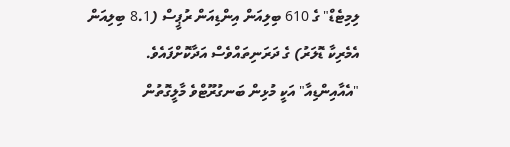ލިމިޓެޑް" ގެ 610 ބިލިއަން އިންޑިއަން ރުޕީސް (8.1 ބިލިއަން އެމެރިކާ ޑޮލަރު) ގެ ދަރަނިތައްވެސް އަދާކޮށްފައެވެ.
"އެއާއިންޑިއާ" އަކީ މުޅިން ބަނގުރޫޓްވެ މާލީގޮތުން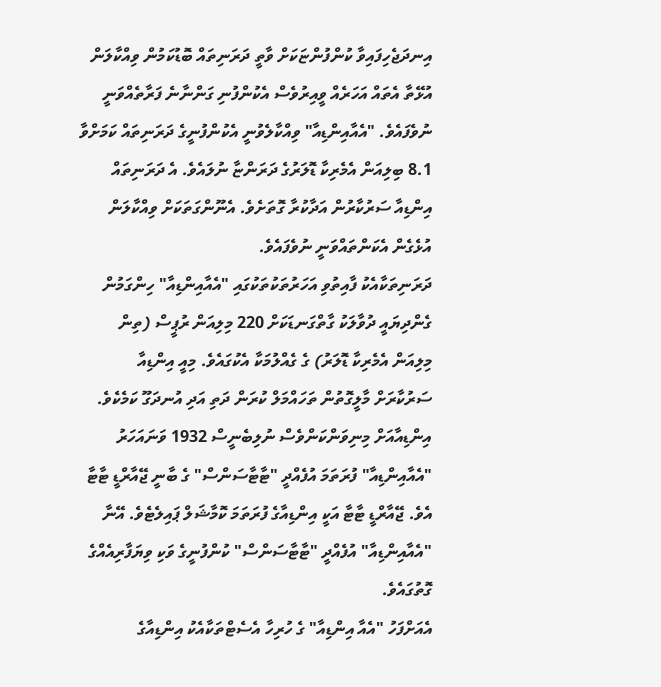އިނދަޖެހިފައިވާ ކުންފުންޏަކަށް ވާތީ ދަރަނިތައް ބޮޑުކަމުން ވިއްކާލަން އުޅޭތާ އެތައް އަހަރެއް ވީއިރުވެސް އެކުންފުނި ގަންނާނެ ފަރާތެއްވަނީ ނުވެފައެވެ. "އެއާއިންޑިއާ" ވިއްކާލެވުނީ އެކުންފުނީގެ ދަރަނިތައް ކަމަށްވާ 8.1 ބިލިއަން އެމެރިކާ ޑޮލަރުގެ ދަރަންޏާ ނުލައެވެ. އެ ދަރަނިތައް އިންޑިއާ ސަރުކާރުން އަދާކުރާ ގޮތަށެވެ. އެނޫންގަތަކަށް ވިއްކާލަން އުޅެގެން އެކަންތައްވަނީ ނުވެފައެވެ.
ދަރަނިތަކާއެކު ފާއިތުވި އަހަރުތަކުތަކުގައި "އެއާއިންޑިއާ" ހިންގަމުން ގެންދިޔައީ ދުވާލަކު ގާތްގަނޑަކަށް 220 މިލިއަން ރުޕީސް (ތިން މިލިއަން އެމެރިކާ ޑޮލަރު) ގެ ގެއްލުމަކާ އެކުގައެވެ. މިއީ އިންޑިއާ ސަރުކާރަށް މާލީގޮތުން ތަހައްމަލް ކުރަން ދަތި އަދި އުނދަގޫ ކަމެކެވެ.
އިންޑިއާއަށް މިނިވަންކަންވެސް ނުލިބެނީސް 1932 ވަނައަހަރު "އެއާއިންޑިއާ" ފުރަތަމަ އުފެއްދީ "ޓާޓާސަންސް" ގެ ބާނީ ޖޭއާރްޑީ ޓާޓާ އެވެ. ޖޭއާރްޑީ ޓާޓާ އަކީ އިންޑިއާގެ ފުރަތަމަ ކޮމާޝަލް ޕައިލެޓެވެ. އޭނާ "އެއާއިންޑިއާ" އުފެއްދީ "ޓާޓާސަންސް" ކުންފުނީގެ ވަކި ވިޔަފާރިއެއްގެ ގޮތުގައެވެ.
އެއަށްފަހު "އެއާ އިންޑިއާ" ގެ ހުރިހާ އެސެޓްތަކާއެކު އިންޑިއާގެ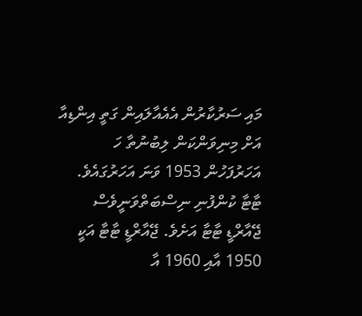މައި ސަރުކާރުން އެއެއާލައިން ގަތީ އިންޑިއާ އަށް މިނިވަންކަން ލިބުނުތާ ހަ އަހަރުފަހުން 1953 ވަނަ އަހަރުގައެވެ. ޓާޓާ ކުންފުނި ނިސްބަތްވަނީވެސް ޖޭއާރްޑީ ޓާޓާ އަށެވެ. ޖޭއާރްޑީ ޓާޓާ އަކީ 1950 އާއި 1960 އާ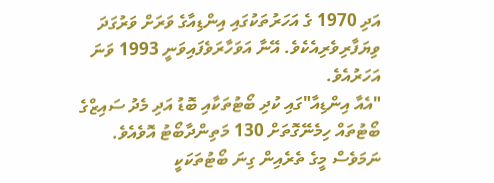އަދި 1970 ގެ އަހަރުތަކުގައި އިންޑިއާގެ ވަރަށް ވަރުގަދަ ވިޔަފާރިވެރިއެކެވެ. އޭނާ އަވަހާރަވެފައިވަނީ 1993 ވަނަ އަހަރުއެވެ.
"އެއާ އިންޑިއާ"ގައި ކުދި ބޯޓުތަކާއި ބޮޑު އަދި މެދު ސައިޒްގެ ބޯޓުތައް ހިމެނޭގޮތަށް 130 މަތިންދާބޯޓު އޮވެއެވެ. ނަމަވެސް މީގެ ތެރެއިން ގިނަ ބޯޓުތަކަކީ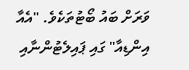ވަރަށް ބައު ބޯޓުތަކެވެ. "އެއާ އިންޑިއާ" ގައި ޕައިލެޓުންނާއި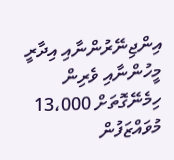އިންޖިނޭރުންނާއި އިދާރީ މީހުންނާއި ވެރިން ހިމެނޭގޮތަށް 13،000 މުވައްޒަފުން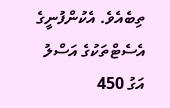ތިބެއެވެ. އެކުންފުނީގެ އެސެޓްތަކުގެ އަސްލު އަގު 450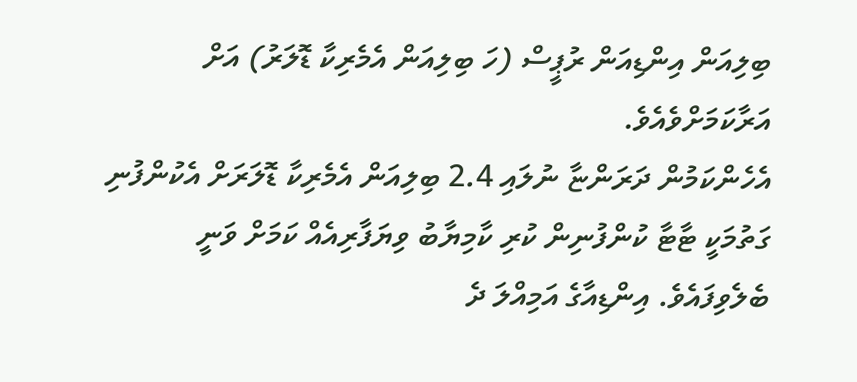ބިލިއަން އިންޑިއަން ރުޕީސް (ހަ ބިލިއަން އެމެރިކާ ޑޮލަރު) އަށް އަރާކަމަށްވެއެވެ.
އެހެންކަމުން ދަރަންޏާ ނުލައި 2.4 ބިލިއަން އެމެރިކާ ޑޮލަރަށް އެކުންފުނި ގަތުމަކީ ޓާޓާ ކުންފުނިން ކުރި ކާމިޔާބު ވިޔަފާރިއެއް ކަމަށް ވަނީ ބެލެވިފައެވެ. އިންޑިއާގެ އަމިއްލަ ދެ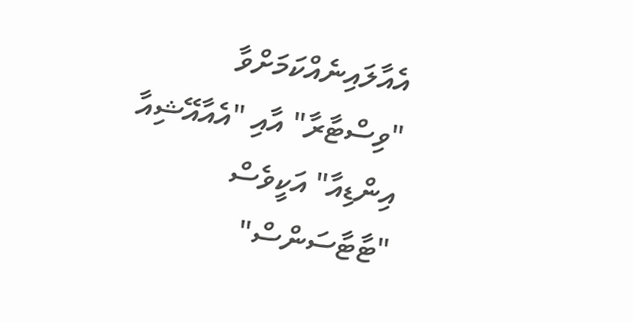އެއާލައިނެއްކަމަށްވާ "ވިސްޓާރާ" އާއި "އެއާއޭޝިއާ އިންޑިއާ" އަކީވެސް "ޓާޓާސަންސް"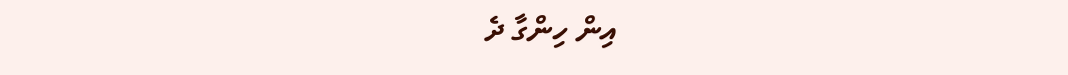އިން ހިންގާ ދެ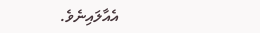އެއާލައިނެވެ.